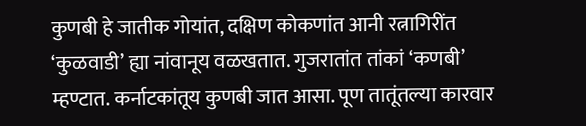कुणबी हे जातीक गोयांत, दक्षिण कोकणांत आनी रत्नागिरींत ‘कुळवाडी’ ह्या नांवानूय वळखतात. गुजरातांत तांकां ‘कणबी’ म्हण्टात. कर्नाटकांतूय कुणबी जात आसा. पूण तातूंतल्या कारवार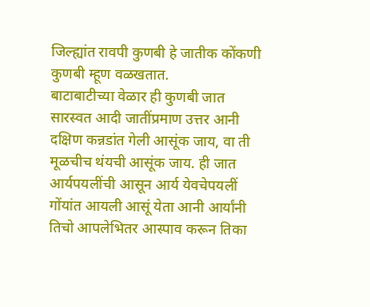जिल्ह्यांत रावपी कुणबी हे जातीक कोंकणी कुणबी म्हूण वळखतात.
बाटाबाटीच्या वेळार ही कुणबी जात सारस्वत आदी जातींप्रमाण उत्तर आनी दक्षिण कन्नडांत गेली आसूंक जाय, वा ती मूळचीच थंयची आसूंक जाय. ही जात आर्यपयलींची आसून आर्य येवचेपयलीं गोंयांत आयली आसूं येता आनी आर्यांनी तिचो आपलेभितर आस्पाव करून तिका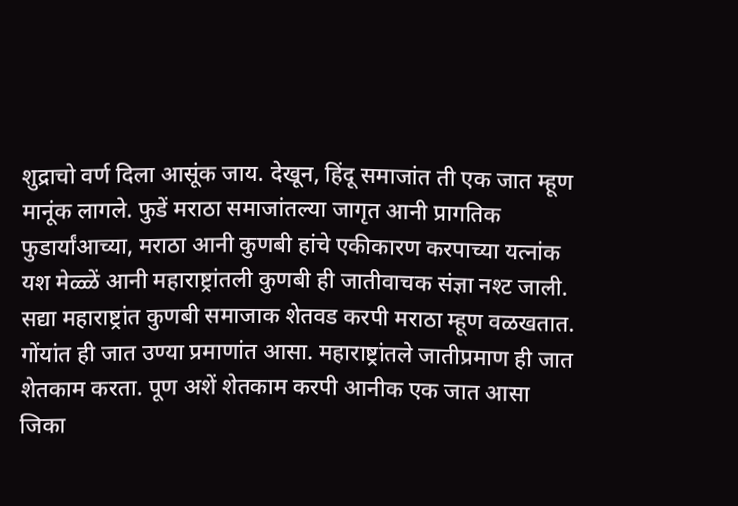शुद्राचो वर्ण दिला आसूंक जाय. देखून, हिंदू समाजांत ती एक जात म्हूण मानूंक लागले. फुडें मराठा समाजांतल्या जागृत आनी प्रागतिक फुडार्यांआच्या, मराठा आनी कुणबी हांचे एकीकारण करपाच्या यत्नांक यश मेळ्ळें आनी महाराष्ट्रांतली कुणबी ही जातीवाचक संज्ञा नश्ट जाली. सद्या महाराष्ट्रांत कुणबी समाजाक शेतवड करपी मराठा म्हूण वळखतात.
गोंयांत ही जात उण्या प्रमाणांत आसा. महाराष्ट्रांतले जातीप्रमाण ही जात शेतकाम करता. पूण अशें शेतकाम करपी आनीक एक जात आसा जिका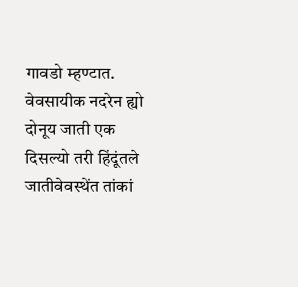गावडो म्हण्टात. वेवसायीक नदरेन ह्यो दोनूय जाती एक दिसल्यो तरी हिंदूंतले जातीवेवस्थेंत तांकां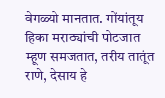वेगळ्यो मानतात. गोंयांतूय हिका मराठ्यांची पोटजात म्हूण समजतात, तरीय तातूंत राणे, देसाय हे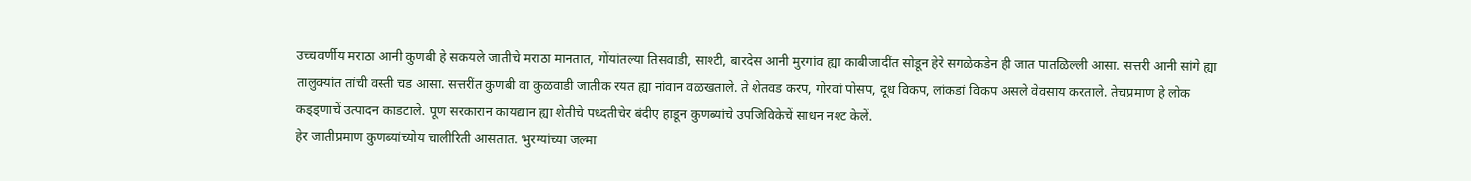उच्चवर्णीय मराठा आनी कुणबी हे सकयले जातीचे मराठा मानतात, गोंयांतल्या तिसवाडी, साश्टी, बारदेस आनी मुरगांव ह्या काबीजादींत सोडून हेरे सगळेकडेन ही जात पातळिल्ली आसा. सत्तरी आनी सांगे ह्या तालुक्यांत तांची वस्ती चड आसा. सत्तरींत कुणबी वा कुळवाडी जातीक रयत ह्या नांवान वळखताले. ते शेतवड करप, गोरवां पोसप, दूध विकप, लांकडां विकप असले वेवसाय करताले. तेचप्रमाण हे लोक कड्ड्णाचें उत्पादन काडटाले. पूण सरकारान कायद्यान ह्या शेतीचे पध्दतीचेर बंदीए हाडून कुणब्यांचे उपजिविकेचें साधन नश्ट केलें.
हेर जातीप्रमाण कुणब्यांच्योय चालीरिती आसतात. भुरग्यांच्या जल्मा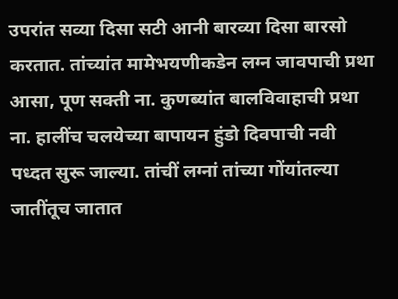उपरांत सव्या दिसा सटी आनी बारव्या दिसा बारसो करतात. तांच्यांत मामेभयणीकडेन लग्न जावपाची प्रथा आसा, पूण सक्ती ना. कुणब्यांत बालविवाहाची प्रथा ना. हालींच चलयेच्या बापायन हुंडो दिवपाची नवी पध्दत सुरू जाल्या. तांचीं लग्नां तांच्या गोंयांतल्या जातींतूच जातात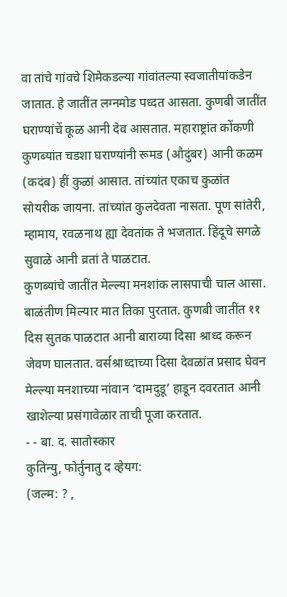वा तांचे गांवचे शिमेकडल्या गांवांतल्या स्वजातीयांकडेन जातात. हे जातींत लग्नमोड पध्दत आसता. कुणबी जातींत घराण्यांचें कूळ आनी देव आसतात. महाराष्ट्रांत कोंकणी कुणब्यांत चडशा घराण्यांनी रूमड (औदुंबर) आनी कळम (कदंब) हीं कुळां आसात. तांच्यांत एकाच कुळांत सोयरीक जायना. तांच्यांत कुलदेवता नासता. पूण सांतेरी, म्हामाय, रवळनाथ ह्या देवतांक ते भजतात. हिंदूचे सगळे सुवाळे आनी व्रतां ते पाळटात.
कुणब्यांचे जातींत मेल्ल्या मनशांक लासपाची चाल आसा. बाळंतीण मिल्यार मात तिका पुरतात. कुणबी जातींत ११ दिस सुतक पाळटात आनी बाराव्या दिसा श्राध्द करून जेवण घालतात. वर्सश्राध्दाच्या दिसा देवळांत प्रसाद घेवन मेल्ल्या मनशाच्या नांवान ‘दामदुडू’ हाडून दवरतात आनी खाशेल्या प्रसंगावेळार ताची पूजा करतात.
- - बा. द. सातोस्कार
कुतिन्यु, फोर्तुनातु द व्हेयग:
(जल्म: ? ,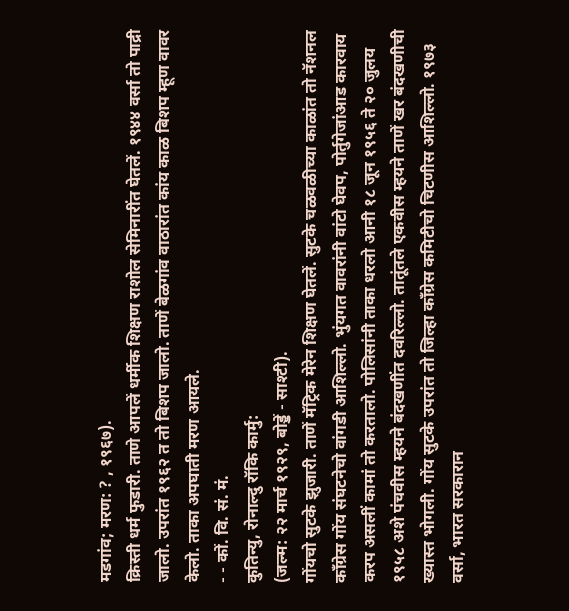मडगांव; मरण: ? , १९६७).
क्रिस्ती धर्म फुडारी. ताणे आपलें धर्मीक शिक्षण राशोल सेमिनारींत घेतलें. १९४४ वर्सा तो पाद्री जालो. उपरांत १९६२ त तो बिशप जालो. ताणें बेळगांव वाठारांत कांय काळ बिशप म्हूण वावर केलो. ताका अपघाती मरण आयले.
- - कों. वि. सं. मं.
कुतिन्यु, रोनाल्दु रॉकि कार्मु:
(जल्म: २२ मार्च १९२९, बोड्डें - साश्टी).
गोंयचो सुटके झुजारी. ताणें मॅट्रिक मेरेन शिक्षण घेतलें. सुटके चळवळीच्या काळांत तो नॅशनल काँग्रेस गोंय संघटनेचो वांगडी आशिल्लो. भुंयगत वावरांनी वांटो घेवप, पोर्तुगेजांआड कारवाय करप असलीं कामां तो करतालो. पोलिसांनी ताका धरलो आनी १८ जून १९५६ ते २० जुलय १९५८ अशे पंचवीस म्हयने बंदखणींत दवरिल्लो. तातूंतले एकवीस म्हयने ताणें खर बंदखणीची ख्यास्त भोगली. गोंय सुटके उपरांत तो जिल्हा काँग्रेस कमिटीचो चिटणीस आशिल्लो. १९७३ वर्सा, भारत सरकारान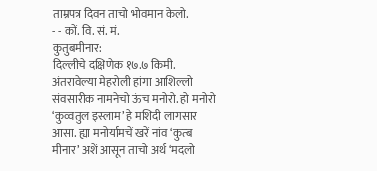ताम्रपत्र दिवन ताचो भोवमान केलो.
- - कों. वि. सं. मं.
कुतुबमीनार:
दिल्लीचे दक्षिणेक १७.७ किमी. अंतरावेल्या मेहरोली हांगा आशिल्लो संवसारीक नामनेचो ऊंच मनोरो. हो मनोरो ‘कुव्वतुल इस्लाम’ हे मशिदी लागसार आसा. ह्या मनोर्यामचें खरें नांव ‘कुत्ब मीनार’ अशें आसून ताचो अर्थ ‘मदलो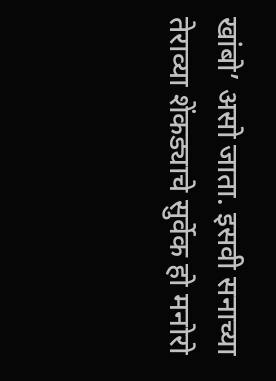खांबो’ असो जाता. इसवी सनाच्या तेराव्या शेंकड्याचे सुर्वेक हो मनोरो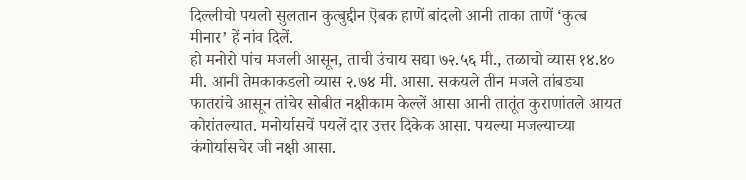दिल्लीचो पयलो सुलतान कुत्बुद्दीन ऎबक हाणें बांदलो आनी ताका ताणें ‘कुत्ब मीनार’ हें नांव दिलें.
हो मनोरो पांच मजली आसून, ताची उंचाय सद्या ७२.५६ मी., तळाचो व्यास १४.४० मी. आनी तेमकाकडलो व्यास २.७४ मी. आसा. सकयले तीन मजले तांबड्या फातरांचे आसून तांचेर सोबीत नक्षीकाम केल्लें आसा आनी तातूंत कुराणांतले आयत कोरांतल्यात. मनोर्यासचें पयलें दार उत्तर दिकेक आसा. पयल्या मजल्याच्या कंगोर्यासचेर जी नक्षी आसा.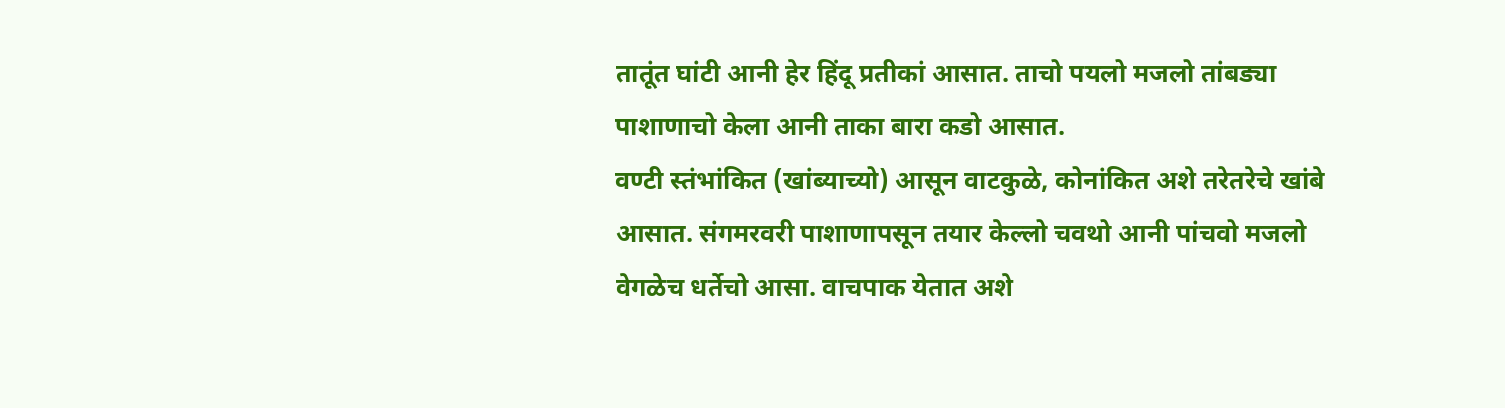तातूंत घांटी आनी हेर हिंदू प्रतीकां आसात. ताचो पयलो मजलो तांबड्या पाशाणाचो केला आनी ताका बारा कडो आसात.
वण्टी स्तंभांकित (खांब्याच्यो) आसून वाटकुळे, कोनांकित अशे तरेतरेचे खांबे आसात. संगमरवरी पाशाणापसून तयार केल्लो चवथो आनी पांचवो मजलो वेगळेच धर्तेचो आसा. वाचपाक येतात अशे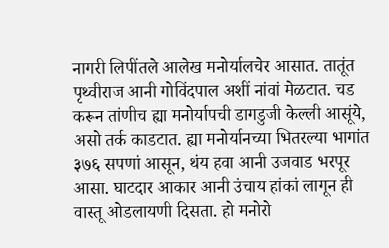नागरी लिपींतले आलेख मनोर्यालचेर आसात. तातूंत पृथ्वीराज आनी गोविंदपाल अशीं नांवां मेळटात. चड करून तांणीच ह्या मनोर्यापची डागडुजी केल्ली आसूंये, असो तर्क काडटात. ह्या मनोर्यानच्या भितरल्या भागांत ३७६ सपणां आसून, थंय हवा आनी उजवाड भरपूर आसा. घाटदार आकार आनी उंचाय हांकां लागून ही वास्तू ओडलायणी दिसता. हो मनोरो